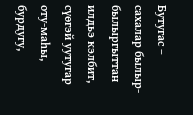Бутугас – сахалар былыр-былыргыттан илдьэ кэлбит, сүөгэй уутугар оту-маһы, бурдугу,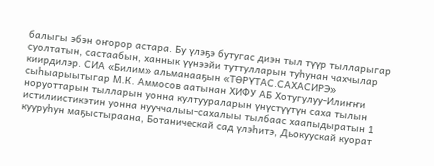балыгы эбэн оҥорор астара. Бу үлэҕэ бутугас диэн тыл түүр тылларыгар суолтатын, састаабын, ханнык үүнээйи туттулларын туһунан чахчылар киирдилэр. СИА «Билим» альманааҕын «ТӨРҮТАС.САХАСИРЭ» сыһыарыытыгар М.К. Аммосов аатынан ХИФУ АБ Хотугулуу-Илиҥҥи норуоттарын тылларын уонна култуураларын үнүстүүтүн саха тылын истилиистикэтин уонна нууччалыы-сахалыы тылбаас хаапыдыратын 1 кууруһун маҕыстыраана, Ботаническай сад үлэһитэ, Дьокуускай куорат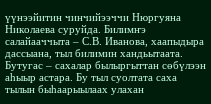үүнээйитин чинчийээччи Нюргуяна Николаева суруйда. Билимҥэ салайааччыта – С.В. Иванова, хаапыдыра дассыана, тыл билимин хандьытаата.
Бутугас – сахалар былыргыттан сөбүлээн аһыыр астара. Бу тыл суолтата саха тылын быһаарыылаах улахан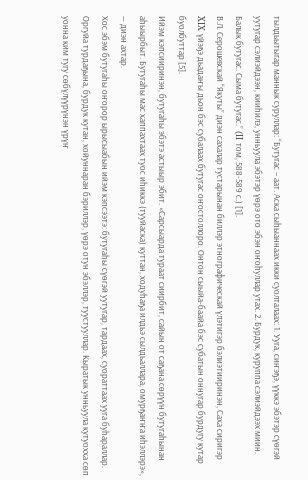тылдьытыгар маннык суруллар: “Бутугас – аат. Аска сыһыаннаах икки суолталаах: 1. Ууга, сиҥэҕэ, үүккэ эбэтэр сүөгэй уутугар сэлиэйдээн, кииһилэ, унньуула эбэтэр үөрэ ото эбэн оҥоһуллар утах. 2. Бурдук, куруппа сэлиэйдээх миин. Балык бутугас. Сыма бутугас.” (II том, 588-589 с.) [1].
В.Л. Серошевскай “Якуты” диэн сахалар тустарынан биллэр этнографическай үлэтигэр бэлиэтииринэн, Саха сиригэр XIX үйэҕэ дьадаҥы дьон бэс субалаах бутугас оҥостоллоро. Онтон сыыйа-баайа бэс субатын оннугар бурдугу кутар буолбуттар [5].
Ийэм кэпсииринэн, бутугаһы эбэтэ астыыр эбит. «Сарсыарда тураат сиирбит, сайын от саҕана сөрүүн бутугаһынан аһыырбыт. Бутугаһы мас хаппахтаах туос иһиккэ (тууйаска) куттан, ходуһаҕа илдьэ сылдьаллара, омурҕаҥҥа иһэллэрэ», — диэн ахтар.
Хос эбэм бутугаһы оҥорор ырысыабын ийэм кэпсээтэ: бутугаһы сүөгэй уутугар, тардаах, суораттаах ууга буһараллар. Оргуйа турдаҕына, бурдук кутан, хойуннаран бэриллэр, үөрэ отун эбэллэр, туустууллар. Кыратык унньуула кутуохха сөп уонна ким тугу сөбүлүүрүнэн үрүҥ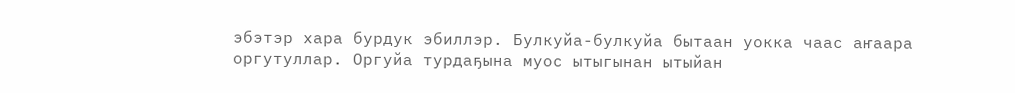эбэтэр хара бурдук эбиллэр. Булкуйа-булкуйа бытаан уокка чаас аҥаара оргутуллар. Оргуйа турдаҕына муос ытыгынан ытыйан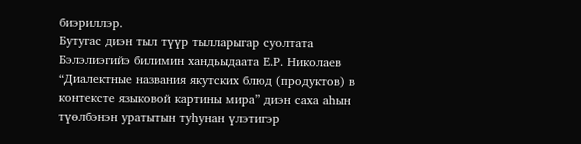биэриллэр.
Бутугас диэн тыл түүр тылларыгар суолтата
Бэлэлиэгийэ билимин хандьыдаата Е.Р. Николаев “Диалектные названия якутских блюд (продуктов) в контексте языковой картины мира” диэн саха аһын түөлбэнэн уратытын туһунан үлэтигэр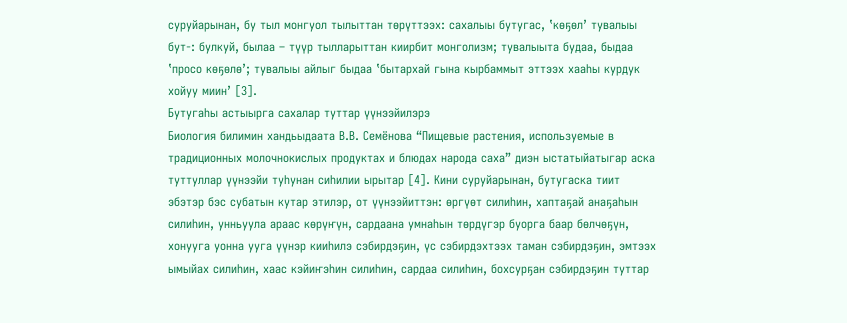суруйарынан, бу тыл монгуол тылыттан төрүттээх: сахалыы бутугас, ‛көҕөл’ тувалыы бут-: булкуй, былаа – түүр тылларыттан киирбит монголизм; тувалыыта будаа, быдаа ‛просо көҕөлө’; тувалыы айлыг быдаа ‛бытархай гына кырбаммыт эттээх хааһы курдук хойуу миин’ [3].
Бутугаһы астыырга сахалар туттар үүнээйилэрэ
Биология билимин хандьыдаата В.В. Семёнова “Пищевые растения, используемые в традиционных молочнокислых продуктах и блюдах народа саха” диэн ыстатыйатыгар аска туттуллар үүнээйи туһунан сиһилии ырытар [4]. Кини суруйарынан, бутугаска тиит эбэтэр бэс субатын кутар этилэр, от үүнээйиттэн: өргүөт силиһин, хаптаҕай анаҕаһын силиһин, унньуула араас көрүҥүн, сардаана умнаһын төрдүгэр буорга баар бөлчөҕүн, хонууга уонна ууга үүнэр кииһилэ сэбирдэҕин, үс сэбирдэхтээх таман сэбирдэҕин, эмтээх ымыйах силиһин, хаас кэйиҥэһин силиһин, сардаа силиһин, бохсурҕан сэбирдэҕин туттар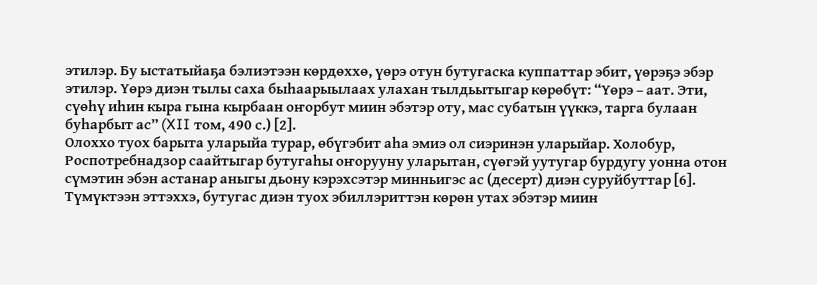этилэр. Бу ыстатыйаҕа бэлиэтээн көрдөххө, үөрэ отун бутугаска куппаттар эбит, үөрэҕэ эбэр этилэр. Үөрэ диэн тылы саха быһаарыылаах улахан тылдьытыгар көрөбүт: “Үөрэ – аат. Эти, сүөһү иһин кыра гына кырбаан оҥорбут миин эбэтэр оту, мас субатын үүккэ, тарга булаан буһарбыт ас” (XII том, 490 с.) [2].
Олоххо туох барыта уларыйа турар, өбүгэбит аһа эмиэ ол сиэринэн уларыйар. Холобур, Роспотребнадзор саайтыгар бутугаһы оҥорууну уларытан, сүөгэй уутугар бурдугу уонна отон сүмэтин эбэн астанар аныгы дьону кэрэхсэтэр минньигэс ас (десерт) диэн суруйбуттар [6].
Түмүктээн эттэххэ, бутугас диэн туох эбиллэриттэн көрөн утах эбэтэр миин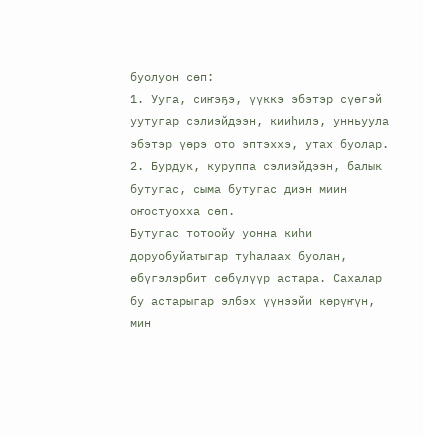буолуон сөп:
1. Ууга, сиҥэҕэ, үүккэ эбэтэр сүөгэй уутугар сэлиэйдээн, кииһилэ, унньуула эбэтэр үөрэ ото эптэххэ, утах буолар.
2. Бурдук, куруппа сэлиэйдээн, балык бутугас, сыма бутугас диэн миин оҥостуохха сөп.
Бутугас тотоойу уонна киһи доруобуйатыгар туһалаах буолан, өбүгэлэрбит сөбүлүүр астара. Сахалар бу астарыгар элбэх үүнээйи көрүҥүн, мин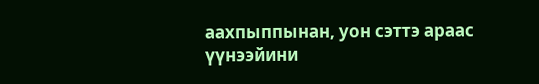аахпыппынан, уон сэттэ араас үүнээйини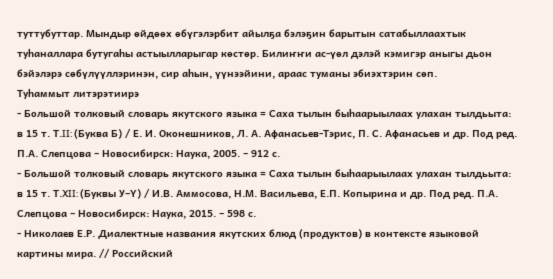туттубуттар. Мындыр өйдөөх өбүгэлэрбит айылҕа бэлэҕин барытын сатабыллаахтык туһаналлара бутугаһы астыылларыгар көстөр. Билиҥҥи ас-үөл дэлэй кэмигэр аныгы дьон бэйэлэрэ сөбүлүүллэринэн, сир аһын, үүнээйини, араас туманы эбиэхтэрин сөп.
Туһаммыт литэрэтиирэ
- Большой толковый словарь якутского языка = Саха тылын быһаарыылаах улахан тылдьыта: в 15 т. Т.II: (Буква Б) / Е. И. Оконешников, Л. А. Афанасьев-Тэрис, П. С. Афанасьев и др. Под ред. П.А. Слепцова – Новосибирск: Наука, 2005. – 912 с.
- Большой толковый словарь якутского языка = Саха тылын быһаарыылаах улахан тылдьыта: в 15 т. Т.XII: (Буквы У–Ү) / И.В. Аммосова, Н.М. Васильева, Е.П. Копырина и др. Под ред. П.А. Слепцова – Новосибирск: Наука, 2015. – 598 с.
- Николаев Е.Р. Диалектные названия якутских блюд (продуктов) в контексте языковой картины мира. // Российский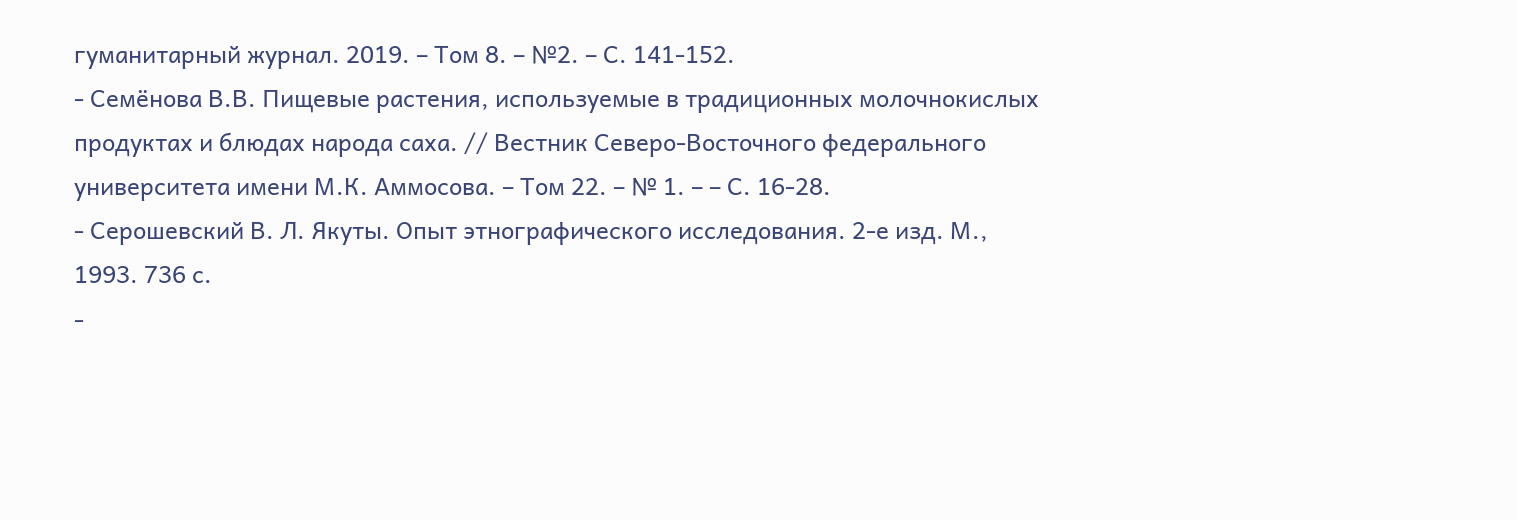гуманитарный журнал. 2019. – Том 8. – №2. – С. 141-152.
- Семёнова В.В. Пищевые растения, используемые в традиционных молочнокислых продуктах и блюдах народа саха. // Вестник Северо-Восточного федерального университета имени М.К. Аммосова. – Том 22. – № 1. – – С. 16-28.
- Серошевский В. Л. Якуты. Опыт этнографического исследования. 2-е изд. М., 1993. 736 с.
-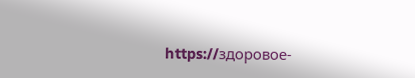https://здоровое-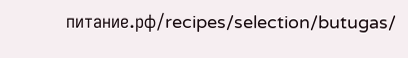питание.рф/recipes/selection/butugas/